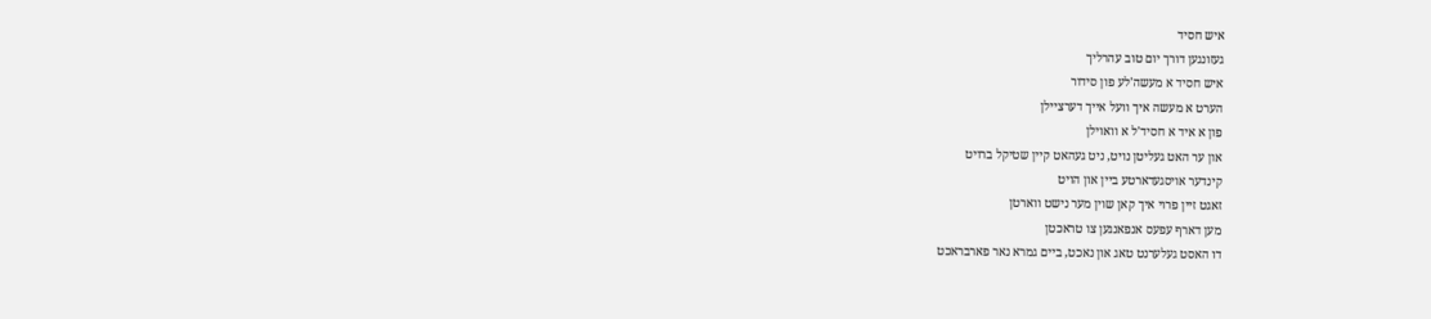איש חסיד
געזונגען דורך יום טוב עהרליך
איש חסיד א מעשה'לע פון סידור
הערט א מעשה איך וועל אייך דערציילן
פון א איד א חסיד'ל א וואוילן
און ער האט געליטן נויט, ניט געהאט קיין שטיקל ברויט
קינדער אויסגעדארטע ביין און הויט
זאגט זיין פרוי איך קאן שוין מער נישט ווארטן
מען דארף עפעס אנפאנגען צו טראכטן
דו האסט געלערנט טאג און נאכט, ביים גמרא נאר פארבראכט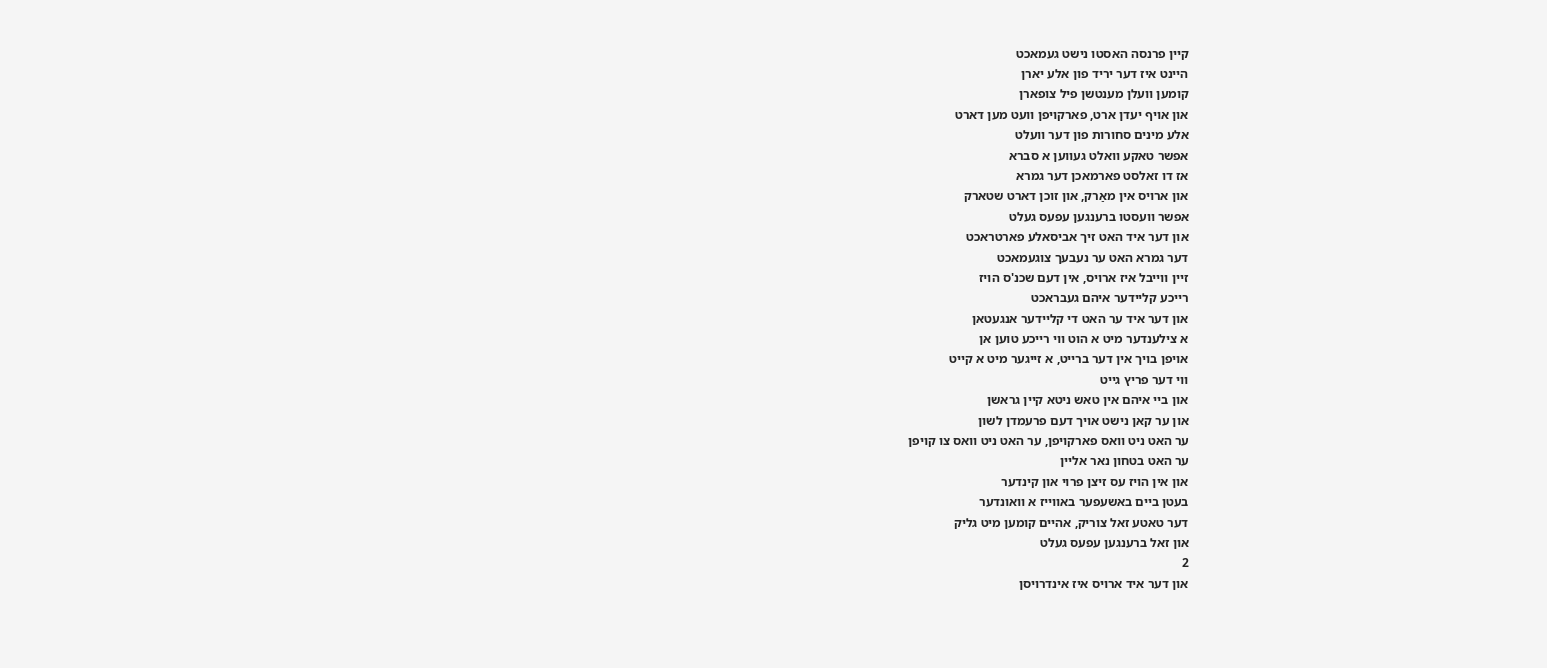קיין פרנסה האסטו נישט געמאכט
היינט איז דער יריד פון אלע יארן
קומען וועלן מענטשן פיל צופארן
און אויף יעדן ארט, פארקויפן וועט מען דארט
אלע מינים סחורות פון דער וועלט
אפשר טאקע וואלט געווען א סברא
אז דו זאלסט פארמאכן דער גמרא
און ארויס אין מאַרק, און זוכן דארט שטארק
אפשר וועסטו ברענגען עפעס געלט
און דער איד האט זיך אביסאלע פארטראכט
דער גמרא האט ער נעבעך צוגעמאכט
זיין ווייבל איז ארויס, אין דעם שכנ'ס הויז
רייכע קליידער איהם געבראכט
און דער איד ער האט די קליידער אנגעטאן
א צילענדער מיט א הוט ווי רייכע טוען אן
אויפן בויך אין דער ברייט, א זייגער מיט א קייט
ווי דער פריץ גייט
און ביי איהם אין טאש ניטא קיין גראשן
און ער קאן נישט אויך דעם פרעמדן לשון
ער האט ניט וואס פארקויפן, ער האט ניט וואס צו קויפן
ער האט בטחון נאר אליין
און אין הויז עס זיצן פרוי און קינדער
בעטן ביים באשעפער באווייז א וואונדער
דער טאטע זאל צוריק, אהיים קומען מיט גליק
און זאל ברענגען עפעס געלט
2
און דער איד ארויס איז אינדרויסן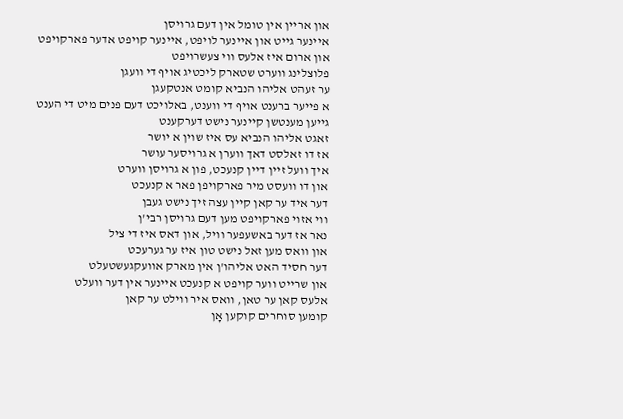און אריין אין טומל אין דעם גרויסן
איינער גייט און איינער לויפט, איינער קויפט אדער פארקויפט
און ארום איז אלעס ווי צעשרויפט
פלוצלינג ווערט שטארק ליכטיג אויף די וועגן
ער זעהט אליהו הנביא קומט אנטקעגן
א פייער ברענט אויף די ווענט, באלויכט דעם פנים מיט די הענט
גייען מענטשן קיינער נישט דערקענט
זאגט אליהו הנביא עס איז שוין א יושר
אז דו זאלסט דאך ווערן א גרויסער עושר
איך וועל זיין דיין קנעכט, פון א גרויסן ווערט
און דו וועסט מיר פארקויפן פאר א קנעכט
דער איד ער קאן קיין עצה זיך נישט געבן
ווי אזוי פארקויפט מען דעם גרויסן רבי'ן
נאר אז דער באשעפער וויל, און דאס איז די ציל
און וואס מען זאל נישט טון איז ער גערעכט
דער חסיד האט אליהו'ן אין מארק אוועקגעשטעלט
און שרייט ווער קויפט א קנעכט איינער אין דער וועלט
אלעס קאן ער טאן, וואס איר ווילט ער קאן
קומען סוחרים קוקען אָן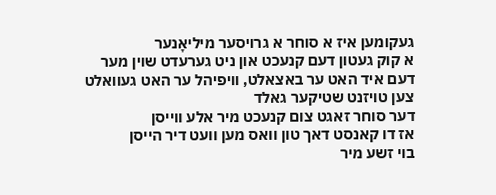געקומען איז א סוחר א גרויסער מיליאָנער
א קוק געטון דעם קנעכט און ניט גערעדט שוין מער
דעם איד האט ער באצאלט, וויפיהל ער האט געוואלט
צען טויזנט שטיקער גאלד
דער סוחר זאגט צום קנעכט מיר אלע ווייסן
אז דו קאנסט דאך טון וואס מען וועט דיר הייסן
בוי זשע מיר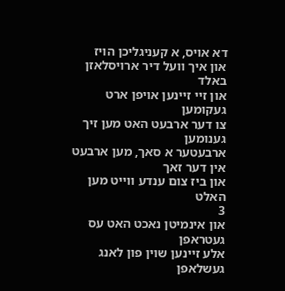דא אויס, א קעניגליכן הויז
און איך וועל דיר ארויסלאזן באלד
און זיי זיינען אויפן ארט געקומען
צו דער ארבעט האט מען זיך גענומען
ארבעטער א סאך, מען ארבעט אין דער זאך
און ביז צום ענדע ווייט מען האלט
3
און אינמיטן נאכט האט עס געטראפן
אלע זיינען שוין פון לאנג געשלאפן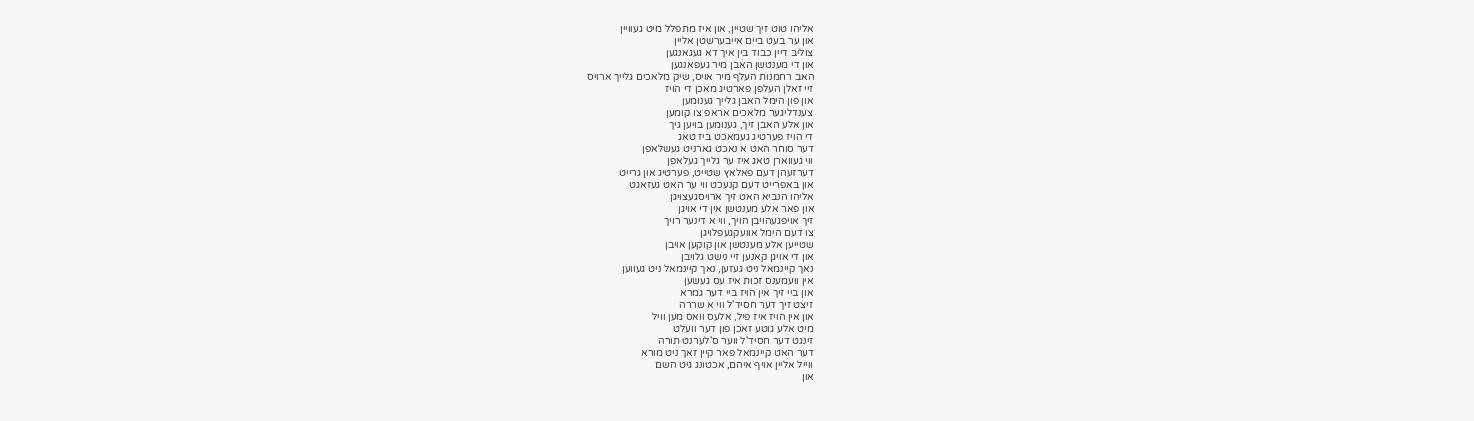אליהו טוט זיך שטיין, און איז מתפלל מיט געוויין
און ער בעט ביים אייבערשטן אליין
צוליב דיין כבוד בין איך דא געגאנגען
און די מענטשן האבן מיר געפאנגען
האב רחמנות העלף מיר אויס, שיק מלאכים גלייך ארויס
זיי זאלן העלפן פארטיג מאכן די הויז
און פון הימל האבן גלייך גענומען
צענדליגער מלאכים אראפ צו קומען
און אלע האבן זיך, גענומען בויען גיך
די הויז פערטיג געמאכט ביז טאג
דער סוחר האט א נאכט גארניט געשלאפן
ווי געווארן טאג איז ער גלייך געלאפן
דערזעהן דעם פאלאץ שטייט, פערטיג און גרייט
און באפרייט דעם קנעכט ווי ער האט געזאגט
אליהו הנביא האט זיך ארויסגעצויגן
און פאר אלע מענטשן אין די אויגן
זיך אויפגעהויבן הויך, ווי א דינער רויך
צו דעם הימל אוועקגעפלויגן
שטייען אלע מענטשן און קוקען אויבן
און די אויגן קאנען זיי נישט גלויבן
נאך קיינמאל ניט געזען, נאך קיינמאל ניט געווען
אין וועמענס זכות איז עס געשען
און ביי זיך אין הויז ביי דער גמרא
זיצט זיך דער חסיד'ל ווי א שררה
און אין הויז איז פיל, אלעס וואס מען וויל
מיט אלע גוטע זאכן פון דער וועלט
זינגט דער חסיד'ל ווער ס'לערנט תורה
דער האט קיינמאל פאר קיין זאך ניט מורא
ווייל אליין אויף איהם, אכטונג גיט השם
און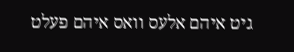גיט איהם אלעס וואס איהם פעלט